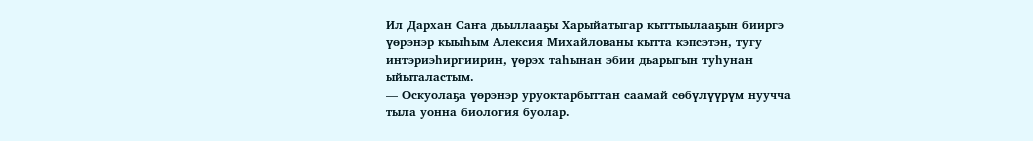Ил Дархан Саҥа дьыллааҕы Харыйатыгар кыттыылааҕын бииргэ үөрэнэр кыыһым Алексия Михайлованы кытта кэпсэтэн, тугу интэриэһиргиирин, үөрэх таһынан эбии дьарыгын туһунан ыйыталастым.
— Оскуолаҕа үөрэнэр уруоктарбыттан саамай сөбүлүүрүм нуучча тыла уонна биология буолар.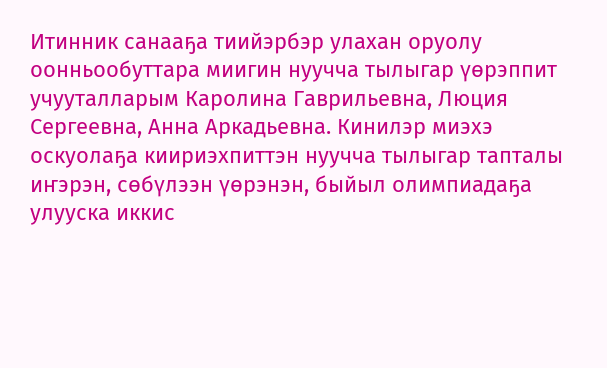Итинник санааҕа тиийэрбэр улахан оруолу оонньообуттара миигин нуучча тылыгар үөрэппит учууталларым Каролина Гаврильевна, Люция Сергеевна, Анна Аркадьевна. Кинилэр миэхэ оскуолаҕа киириэхпиттэн нуучча тылыгар тапталы иҥэрэн, сөбүлээн үөрэнэн, быйыл олимпиадаҕа улууска иккис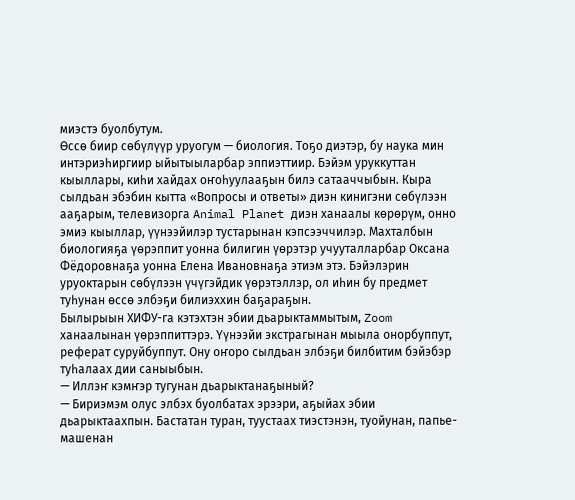миэстэ буолбутум.
Өссө биир сөбүлүүр уруогум — биология. Тоҕо диэтэр, бу наука мин интэриэһиргиир ыйытыыларбар эппиэттиир. Бэйэм уруккуттан кыыллары, киһи хайдах оҥоһуулааҕын билэ сатааччыбын. Кыра сылдьан эбэбин кытта «Вопросы и ответы» диэн кинигэни сөбүлээн ааҕарым, телевизорга Animal Planet диэн ханаалы көрөрүм, онно эмиэ кыыллар, үүнээйилэр тустарынан кэпсээччилэр. Махталбын биологияҕа үөрэппит уонна билигин үөрэтэр учууталларбар Оксана Фёдоровнаҕа уонна Елена Ивановнаҕа этиэм этэ. Бэйэлэрин уруоктарын сөбүлээн үчүгэйдик үөрэтэллэр, ол иһин бу предмет туһунан өссө элбэҕи билиэххин баҕараҕын.
Былырыын ХИФУ-га кэтэхтэн эбии дьарыктаммытым, Zoom ханаалынан үөрэппиттэрэ. Үүнээйи экстрагынан мыыла онорбуппут, реферат суруйбуппут. Ону оҥоро сылдьан элбэҕи билбитим бэйэбэр туһалаах дии саныыбын.
— Иллэҥ кэмҥэр тугунан дьарыктанаҕыный?
— Бириэмэм олус элбэх буолбатах эрээри, аҕыйах эбии дьарыктаахпын. Бастатан туран, туустаах тиэстэнэн, туойунан, папье-машенан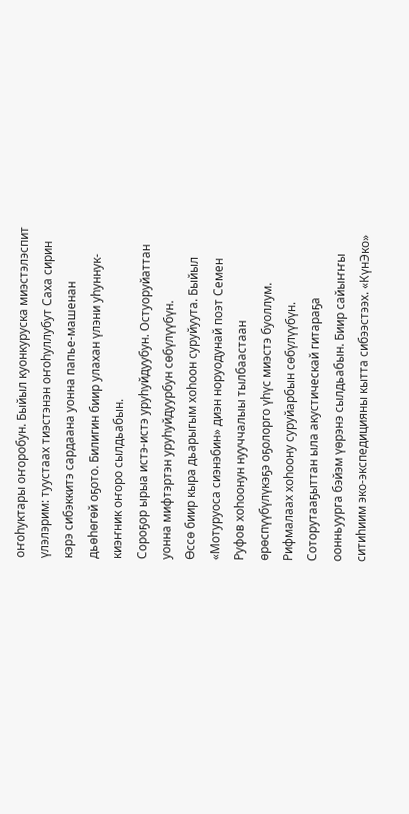оҥоһуктары оҥоробун. Быйыл куонкуруска миэстэлэспит үлэлэрим: туустаах тиэстэнэн оҥоһуллубут Саха сирин кэрэ сибэккитэ сардаана уонна папье-машенан дьөһөгөй оҕото. Билигин биир улахан үлэни уһуннук-киэҥник оҥоро сылдьабын.
Сороҕор ырыа истэ-истэ уруһуйдуубун. Остуоруйаттан уонна мифтэртэн уруһуйдуурбун сөбүлүүбүн.
Өссө биир кыра дьарыгым хоһоон суруйуута. Быйыл «Мотуруоса сиэнэбин» диэн норуодунай поэт Семен Руфов хоһоонун нууччалыы тылбаастаан өрөспүүбүлүкэҕэ оҕолорго үһүс миэстэ буоллум. Рифмалаах хоһоону суруйарбын сөбүлүүбүн.
Соторутааҕыттан ыла акустическай гитараҕа оонньуурга бэйэм үөрэнэ сылдьабын. Биир сайыҥҥы ситиһиим эко-экспедицияны кытта сибээстээх. «КүнЭко»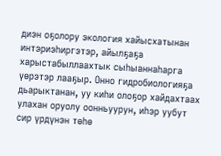диэн оҕолору экология хайысхатынан интэриэһиргэтэр, айылҕаҕа харыстабыллаахтык сыһыаннаһарга үөрэтэр лааҕыр. Онно гидробиологияҕа дьарыктанан, уу киһи олоҕор хайдахтаах улахан оруолу оонньуурун, иһэр уубут сир үрдүнэн төһө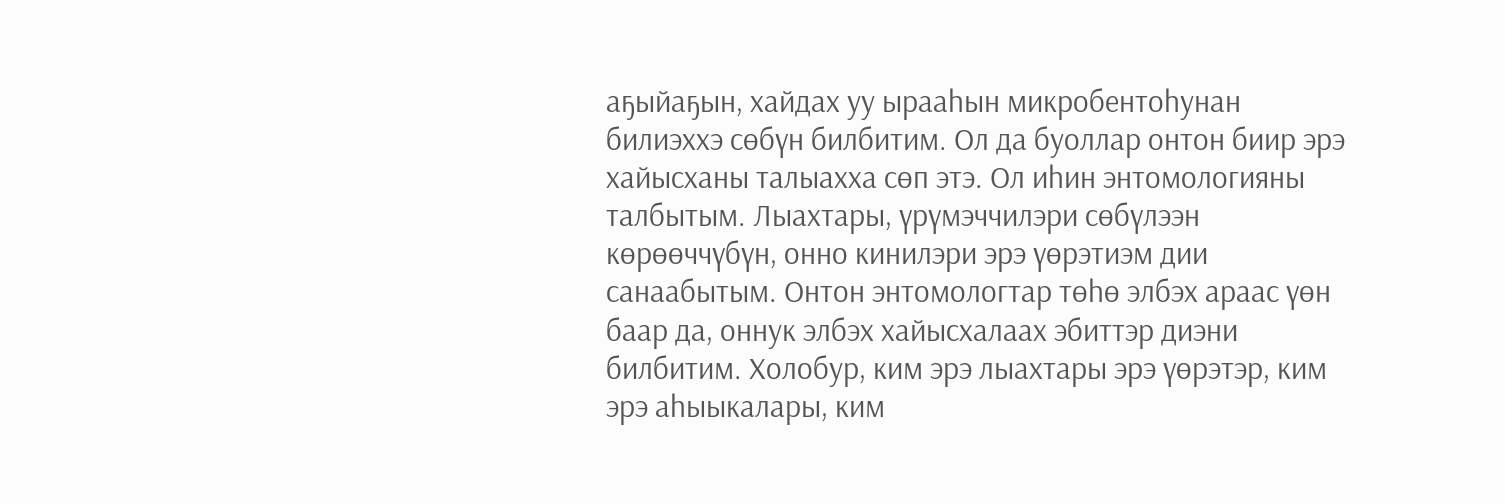аҕыйаҕын, хайдах уу ырааһын микробентоһунан билиэххэ сөбүн билбитим. Ол да буоллар онтон биир эрэ хайысханы талыахха сөп этэ. Ол иһин энтомологияны талбытым. Лыахтары, үрүмэччилэри сөбүлээн көрөөччүбүн, онно кинилэри эрэ үөрэтиэм дии санаабытым. Онтон энтомологтар төһө элбэх араас үөн баар да, оннук элбэх хайысхалаах эбиттэр диэни билбитим. Холобур, ким эрэ лыахтары эрэ үөрэтэр, ким эрэ аһыыкалары, ким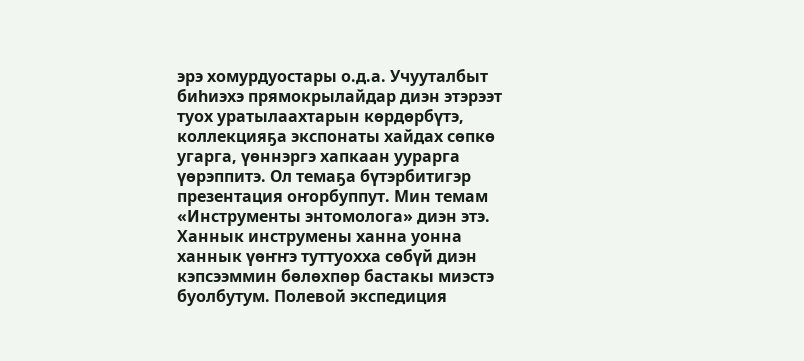эрэ хомурдуостары о.д.а. Учууталбыт биһиэхэ прямокрылайдар диэн этэрээт туох уратылаахтарын көрдөрбүтэ, коллекцияҕа экспонаты хайдах сөпкө угарга, үөннэргэ хапкаан уурарга үөрэппитэ. Ол темаҕа бүтэрбитигэр презентация оҥорбуппут. Мин темам «Инструменты энтомолога» диэн этэ. Ханнык инструмены ханна уонна ханнык үөҥҥэ туттуохха сөбүй диэн кэпсээммин бөлөхпөр бастакы миэстэ буолбутум. Полевой экспедиция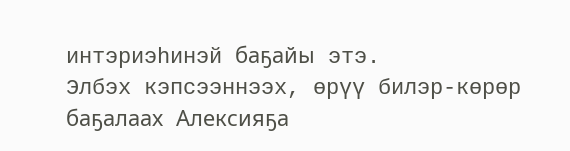интэриэһинэй баҕайы этэ.
Элбэх кэпсээннээх, өрүү билэр-көрөр баҕалаах Алексияҕа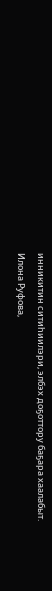инникитин ситиһиилэри, элбэх доҕоттору баҕара хаалабыт.
Илона Руфова,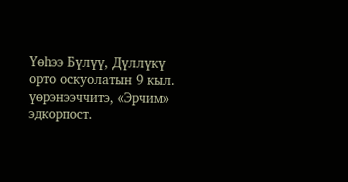Үөһээ Бүлүү, Дүллүкү орто оскуолатын 9 кыл. үөрэнээччитэ, «Эрчим» эдкорпост.